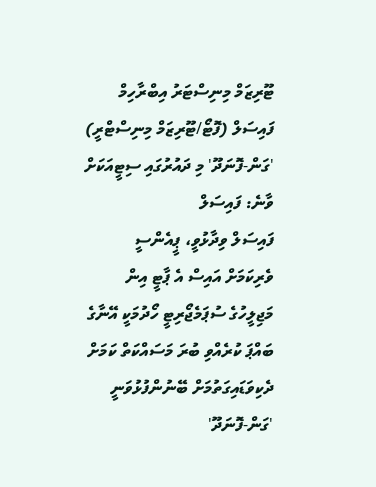ޓޫރިޒަމް މިނިސްޓަރު އިބްރާހިމް ފައިސަލް (ފޮޓޯ/ޓޫރިޒަމް މިނިސްޓްރީ)
'ގަން-ފޮނަދޫ' މި ދައުރުގައި ސިޓީއަކަށް ވާނެ: ފައިސަލް
ފައިސަލް ވިދާޅުވީ، ޕީއެންސީ ވެރިކަމަށް އައިސް އެ ޕާޓީ އިން މަޖިލީހުގެ ސުޕަމެޖޯރިޓީ ހޯދުމަކީ އޭނާގެ ބައްޕަ ކުރެއްވި ބުރަ މަސައްކަތް ކަމަށް
ދެކިވަޑައިގަތުމަށް ބޭނުންފުޅުވަނީ 'ގަން-ފޮނަދޫ'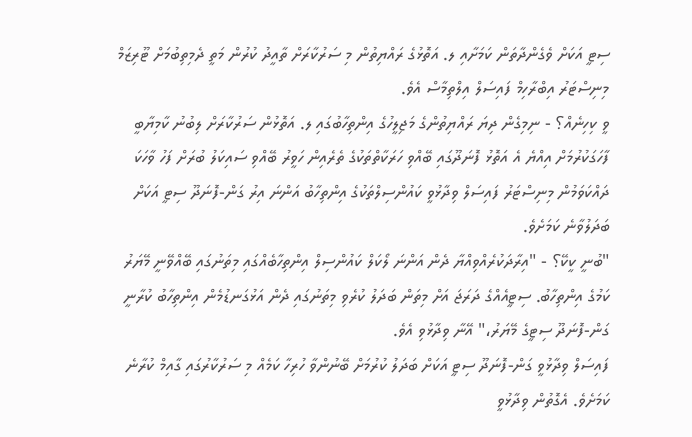ސިޓީ އަކަށް ވެގެންދާތަން ކަމަށާއި ލ. އަތޮޅުގެ ރައްޔިތުން މި ސަރުކާރަށް ތާއީދު ކުރުން މަތީ ދެމިތިބުމަށް ޓޫރިޒަމް މިނިސްޓަރު އިބްރާހިމް ފައިސަލް އިލްތިމާސް އެވެ.
ވީ ކިހިނެއް؟ - ނިމިގެން ދިޔަ ރައްޔިތުންގެ މަޖިލީހުގެ އިންތިހާބުގައި ލ. އަތޮޅުން ސަރުކާރަށް ލިބުނު ކާމިޔާބީ ފާހަގަކުރުމަށް އިއްޔެ އެ އަތޮޅު ފޮނަދޫގައި ބޭއްވި ހަރަކާތްތަކުގެ ތެރެއިން ހަވީރު ބޭއްވި ސައިކަލު ބުރަށް ފަހު ވާހަކަ ދައްކަވަމުން މިނިސްޓަރު ފައިސަލް ވިދާޅުވީ ކައުންސިލްތަކުގެ އިންތިހާބު އަންނަ އިރު ގަން-ފޮނަދޫ ސިޓީ އަކަށް ބަދަލުވާނެ ކަމަށެވެ.
"ބުނީ ކީކޭ؟ - "އިރާދަކުރެއްވިއްޔާ ދެން އަންނަ ލޯކަލް ކައުންސިލް އިންތިހާބެއްގައި މިތަނުގައި ބޭއްވޭނީ މޭޔަރު ކަމުގެ އިންތިހާބު. ސިޓީއެއްގެ ދަރަޖަ އަށް މިތަން ބަދަލު ކުރެވި މިތަނުގައި ދެން އަޅުގަނޑުމެން އިންތިހާބު ކުރާނީ ގަން-ފޮނަދޫ ސިޓީގެ މޭޔަރު،" އޭނާ ވިދާޅުވި އެވެ.
ފައިސަލް ވިދާޅުވީ ގަން-ފޮނަދޫ ސިޓީ އަކަށް ބަދަލު ކުރުމަށް ބޭނުންވާ ހުރިހާ ކަމެއް މި ސަރުކާރުގައި ގާއިމް ކުރާނެ ކަމަށެވެ. އެގޮތުން ވިދާޅުވީ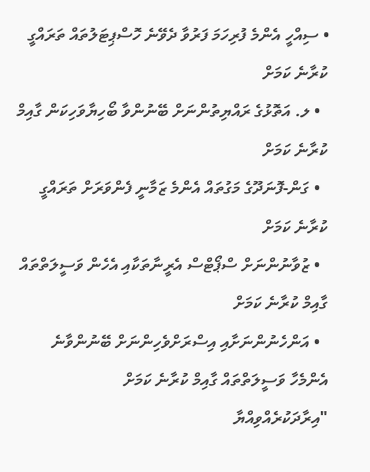• ސިއްހީ އެންމެ ފުރިހަމަ ފަރުވާ ދެވޭނެ ހޮސްޕިޓަލުތައް ތަރައްގީ ކުރާނެ ކަމަށް
  • ލ. އަތޮޅުގެ ރައްޔިތުންނަށް ބޭނުންވާ ބޯހިޔާވަހިކަން ގާއިމް ކުރާނެ ކަމަށް
  • ގަން-ފޮނަދޫގެ މަގުތައް އެންމެ ޒަމާނީ ފެންވަރަށް ތަރައްގީ ކުރާނެ ކަމަށް
  • ޒުވާނުންނަށް ސްޕޯޓްސް އެރީނާތަކާއި އެހެން ވަސީލަތްތައް ގާއިމް ކުރާނެ ކަމަށް
  • އަންހެނުންނަށާއި އިސްރަށްވެހިންނަށް ބޭނުންވާނެ އެންމެހާ ވަސީލަތްތައް ގާއިމް ކުރާނެ ކަމަށް
"އިރާދަކުރެއްވިއްޔާ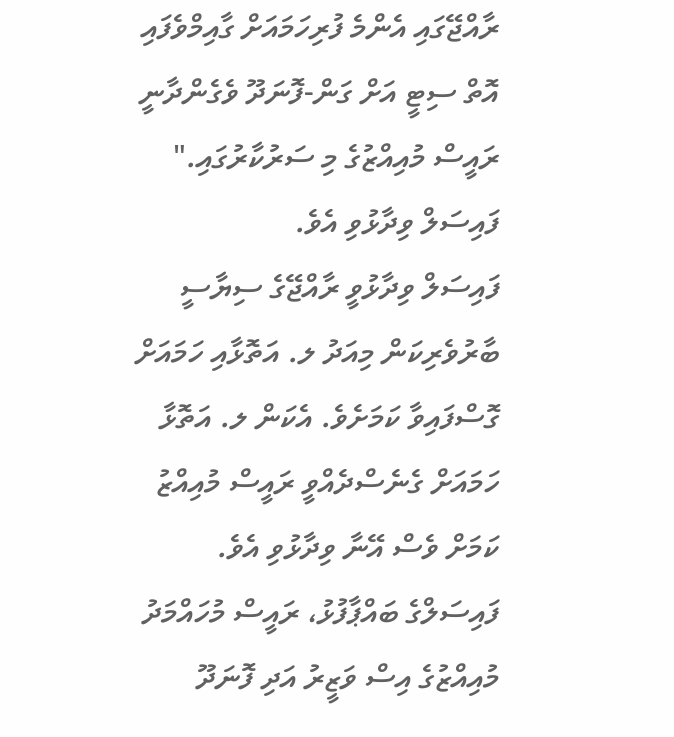ރާއްޖޭގައި އެންމެ ފުރިހަމައަށް ގާއިމްވެފައި އޮތް ސިޓީ އަށް ގަން-ފޮނަދޫ ވެގެންދާނީ ރައީސް މުއިއްޒުގެ މި ސަރުކާރުގައި." ފައިސަލް ވިދާޅުވި އެވެ.
ފައިސަލް ވިދާޅުވީ ރާއްޖޭގެ ސިޔާސީ ބާރުވެރިކަން މިއަދު ލ. އަތޮޅާއި ހަމައަށް ގޮސްފައިވާ ކަމަށެވެ. އެކަން ލ. އަތޮޅާ ހަމައަށް ގެނެސްދެއްވީ ރައީސް މުއިއްޒު ކަމަށް ވެސް އޭނާ ވިދާޅުވި އެވެ.
ފައިސަލްގެ ބައްޕާފުޅު، ރައީސް މުހައްމަދު މުއިއްޒުގެ އިސް ވަޒީރު އަދި ފޮނަދޫ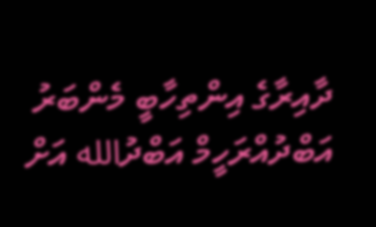ދާއިރާގެ އިންތިހާބީ މެންބަރު އަބްދުއްރަހީމް އަބްދުالله އަށް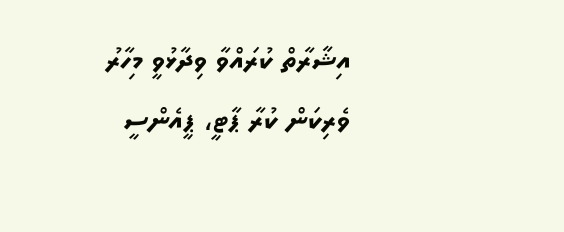އިޝާރާތް ކުރައްވާ ވިދާޅުވީ މިހާރު ވެރިކަން ކުރާ ޕާޓީ، ޕީއެންސީ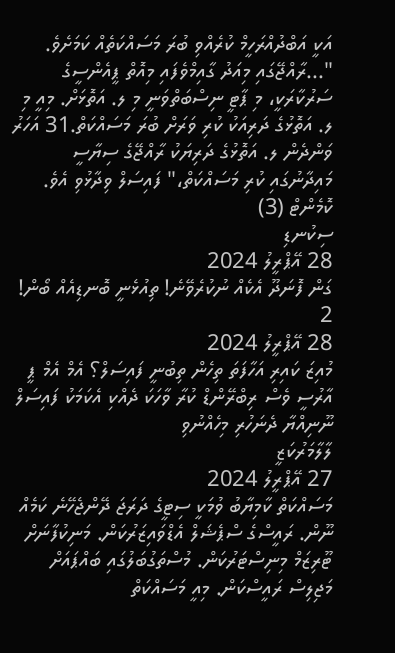އަކީ އަބްދުއްރަހީމް ކުރެއްވި ބުރަ މަސައްކަތެއް ކަމަށެވެ.
"...ރާއްޖޭގައި މިއަދު ގާއިމްވެފައި މިއޮތް ޕީއެންސީގެ ސަރުކާރަކީ، މި ޕާޓީ ނިސްބަތްވަނީ މި ލ. އަތޮޅަށް. މިއީ މި ލ. އަތޮޅުގެ ދަރިއަކު ކުރި ވަރަށް ބުރަ މަސައްކަތް.31 އަހަރު ވަންދެން ލ. އަތޮޅުގެ ދަރިޔަކު ރާއްޖޭގެ ސިޔާސީ މައިދާނުގައި ކުރި މަސައްކަތް،" ފައިސަލް ވިދާޅުވި އެވެ.
ކޮމެންޓް (3)
ސިކުނޑި
28 އޭޕްރީލު 2024
ގަން ފޮނަދޫ އެކެއް ނުކުރެވޭނެ! ތިއުޅެނީ ބޮނޑިއެއް ބޯން!
2
28 އޭޕްރީލު 2024
މުއިޒަ ކައިރި އަހާފަތަ ތިހެން ތިބުނީ ފައިސަލް؟ އެމް އެމް ޕީ އާރުސީ ވެސް ރިބްރޭންޑް ކުރާ ވާހަކަ ދެއްކި އެކަމަކު ފައިސަލް ނޫނިއްޔާ ދެނަހުރި މިހެއްނުވި
ލާލާމަރުކަޒީ
27 އޭޕްރީލު 2024
މަސައްކަތް ކާމިޔާބު ވުމަކީ ސިޓީގެ ދަރަޖަ ދޭންޖެހޭނެ ކަމެއް ނޫން. ރައީސްގެ ސްޕެޝަލް އެޑްވައިޒަރުކަން. މަނިކުފާނަށް ޓޫރިޒަމް މިނިސްޓަރުކަން. މުސްތަގުބަލުގައި ބައްޕައަށް މަޖިލިސް ރައީސްކަން. މިއީ މަސައްކަތް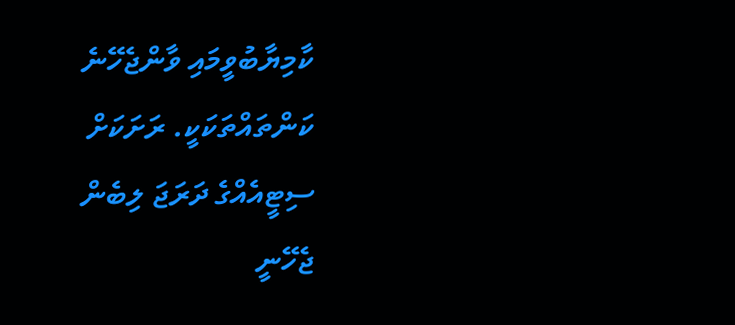ކާމިޔާބުވީމައި ވާންޖެހޭނެ ކަންތައްތަކަކީ. ރަށަކަށް ސިޓީއެއްގެ ދަރަޖަ ލިބެން ޖެހޭނީ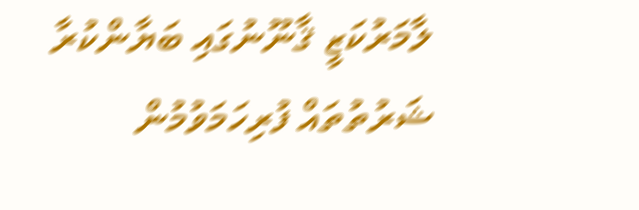ލާމަރުކަޒީ ޤާނޫނުގައި ބަޔާންކުރާ ޝަރުތުތައް ފުރިހަމަވުމުން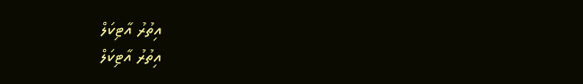އިތުރު އާޓިކަލް
އިތުރު އާޓިކަލް